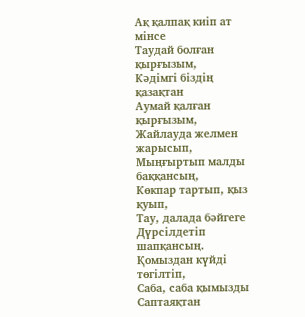Ақ қалпақ киіп ат мінсе
Таудай болған қырғызым,
Кәдімгі біздің қазақтан
Аумай қалған қырғызым,
Жайлауда желмен жарысып,
Мыңғыртып малды баққансың,
Көкпар тартып, қыз қуып,
Тау, далада бәйгеге
Дүрсілдетіп шапқансың.
Қомыздан күйді төгілтіп,
Саба, саба қымызды
Саптаяқтан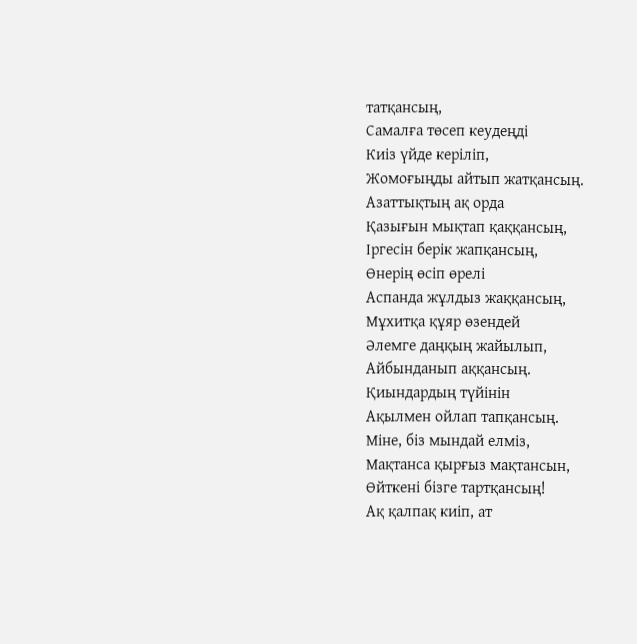татқансың,
Самалға төсеп кеудеңді
Киіз үйде керіліп,
Жомоғыңды айтып жатқансың.
Азаттықтың ақ орда
Қазығын мықтап қаққансың,
Іргесін берік жапқансың,
Өнерің өсіп өрелі
Аспанда жұлдыз жаққансың,
Мұхитқа құяр өзендей
Әлемге даңқың жайылып,
Айбынданып аққансың.
Қиындардың түйінін
Ақылмен ойлап тапқансың.
Міне, біз мындай елміз,
Мақтанса қырғыз мақтансын,
Өйткені бізге тартқансың!
Ақ қалпақ киіп, ат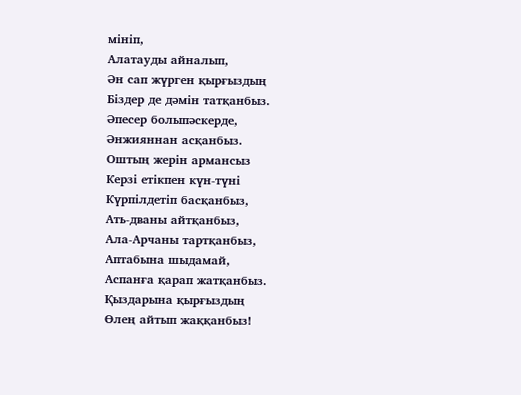мініп,
Алатауды айналып,
Ән сап жүрген қырғыздың
Біздер де дәмін татқанбыз.
Әпесер болыпәскерде,
Әнжияннан асқанбыз.
Оштың жерін армансыз
Керзі етікпен күн-түні
Күрпілдетіп басқанбыз,
Ать-дваны айтқанбыз,
Ала-Арчаны тартқанбыз,
Аптабына шыдамай,
Аспанға қарап жатқанбыз.
Қыздарына қырғыздың
Өлең айтып жаққанбыз!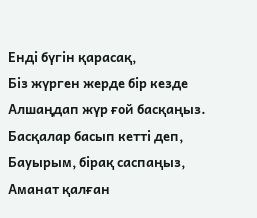Енді бүгін қарасақ,
Біз жүрген жерде бір кезде
Алшаңдап жүр ғой басқаңыз.
Басқалар басып кетті деп,
Бауырым, бірақ саспаңыз,
Аманат қалған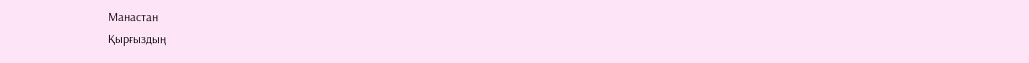Манастан
Қырғыздың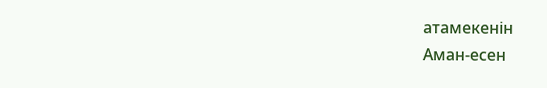атамекенін
Аман-есен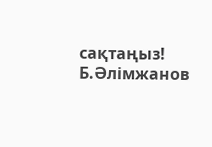сақтаңыз!
Б.Әлімжанов